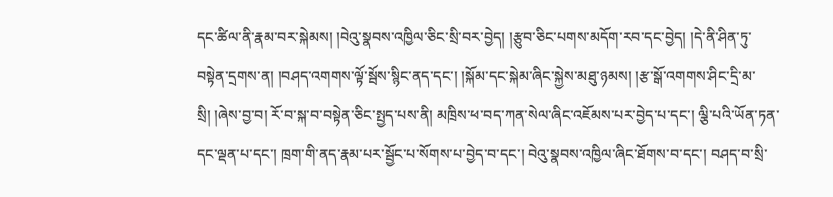དང་ཚིལ་ནི་རྣམ་བར་སྐེམས། །བེའུ་སྣབས་འཁྱིལ་ཅིང་སྲི་བར་བྱེད། །རྩུབ་ཅིང་པགས་མདོག་རབ་དང་བྱེད། །དེ་ནི་ཤིན་ཏུ་བསྟེན་དྲགས་ན། །བཤད་འགགས་ལྟོ་སྦོས་སྙིང་ནད་དང་། །སྐོམ་དང་སྐེམ་ཞིང་སྐྱེས་མཐུ་ཉམས། །རྩ་སྒོ་འགགས་ཤིང་དྲི་མ་སྲི། །ཞེས་བྱ་བ། རོ་བ་སྐ་བ་བསྟེན་ཅིང་སྤྱད་པས་ནི། མཁྲིས་ཕ་བད་ཀན་སེལ་ཞིང་འཇོམས་པར་བྱེད་པ་དང་། ལྕི་པའི་ཡོན་ཏན་དང་ལྡན་པ་དང་། ཁྲག་གི་ནད་རྣམ་པར་སྦྱོང་པ་སོགས་པ་བྱེད་བ་དང་། བེའུ་སྣབས་འཁྱིལ་ཞིང་ཐོགས་བ་དང་། བཤད་བ་སྲི་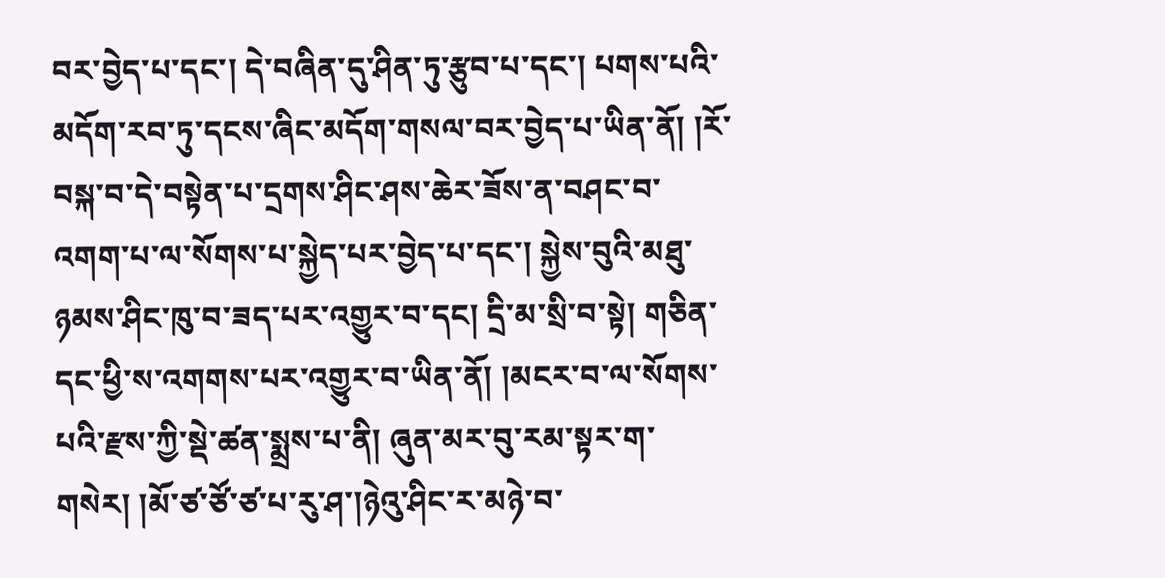བར་བྱེད་པ་དང་། དེ་བཞིན་དུ་ཤིན་ཏུ་རྩུབ་པ་དང་། པགས་པའི་མདོག་རབ་ཏུ་དངས་ཞིང་མདོག་གསལ་བར་བྱེད་པ་ཡིན་ནོ། །རོ་བསྐ་བ་དེ་བསྟེན་པ་དྲགས་ཤིང་ཤས་ཆེར་ཟོས་ན་བཤང་བ་འགག་པ་ལ་སོགས་པ་སྐྱེད་པར་བྱེད་པ་དང་། སྐྱེས་བུའི་མཐུ་ཉམས་ཤིང་ཁུ་བ་ཟད་པར་འགྱུར་བ་དང། དྲི་མ་སྲི་བ་སྟེ། གཅིན་དང་ཕྱི་ས་འགགས་པར་འགྱུར་བ་ཡིན་ནོ། །མངར་བ་ལ་སོགས་པའི་རྫས་ཀྱི་སྡེ་ཚན་སྨྲས་པ་ནི། ཞུན་མར་བུ་རམ་སྟར་ག་གསེར། །མོ་ཙ་ཙོ་ཙ་པ་རུ་ཤ་།ཉེའུ་ཤིང་ར་མཉེ་བ་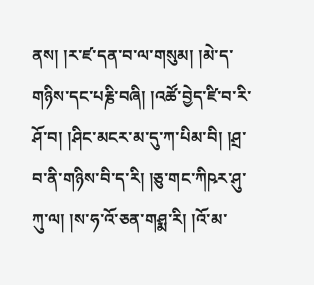ནས། །ར་ཛ་དན་བ་ལ་གསུམ། །མེ་ད་གཉིས་དང་པརྞི་བཞི། །འཚོ་བྱེད་ཛི་བ་རི་ཤོ་བ། །ཤིང་མངར་མ་དུ་ཀ་པིམ་བི། །ཤྲ་བ་ནི་གཉིས་བི་ད་རི། །ཅུ་གང་ཀིཥར་ཤུ་ཀུ་ལ། །ས་ཧ་འོ་ཅན་གཤྨ་རི། །འོ་མ་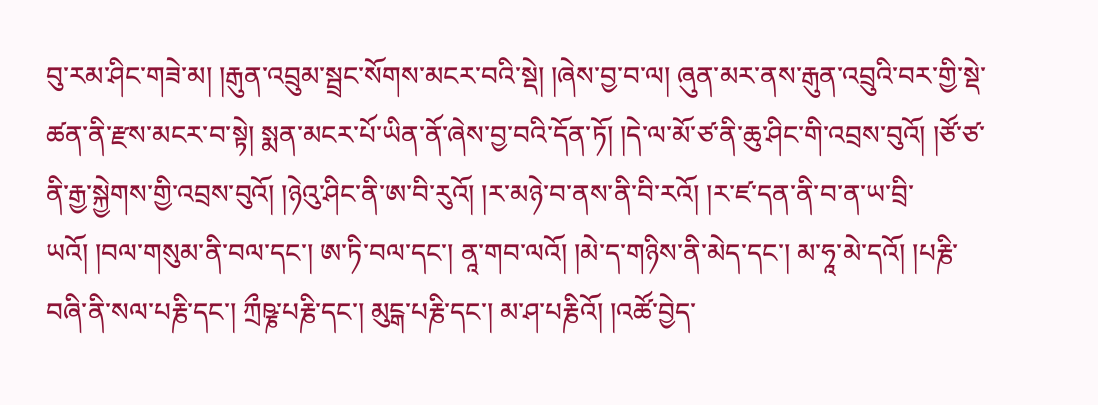བུ་རམ་ཤིང་གཟེ་མ། །རྒུན་འབྲུམ་སྦྲང་སོགས་མངར་བའི་སྡེ། །ཞེས་བྱ་བ་ལ། ཞུན་མར་ནས་རྒུན་འབྲུའི་བར་གྱི་སྡེ་ཚན་ནི་རྫས་མངར་བ་སྟེ། སྨན་མངར་པོ་ཡིན་ནོ་ཞེས་བྱ་བའི་དོན་ཏོ། །དེ་ལ་མོ་ཙ་ནི་ཆུ་ཤིང་གི་འབྲས་བུའོ། །ཙོ་ཙ་ནི་རྒྱ་སྐྱེགས་གྱི་འབྲས་བུའོ། །ཉེའུ་ཤིང་ནི་ཨ་བི་རུའོ། །ར་མཉེ་བ་ནས་ནི་བི་རའོ། །ར་ཛ་དན་ནི་བ་ན་ཡ་བྲི་ཡའོ། །བལ་གསུམ་ནི་བལ་དང་། ཨ་ཏི་བལ་དང་། ནཱ་གབ་ལའོ། །མེ་ད་གཉིས་ནི་མེད་དང་། མ་ཧཱ་མེ་དའོ། །པརྞི་བཞི་ནི་སལ་པརྞི་དང་། ཀྲྀཥྞ་པརྞི་དང་། མུངྒ་པརྞི་དང་། མ་ཤ་པརྞིའོ། །འཚོ་བྱེད་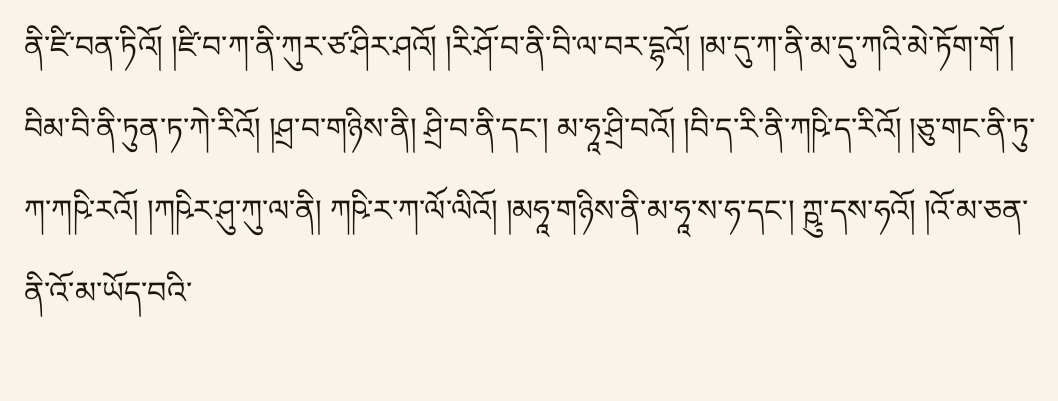ནི་ཛི་བན་ཏིའོ། །ཛི་བ་ཀ་ནི་ཀུར་ཙ་ཤིར་ཤའོ། །རི་ཤོ་བ་ནི་བི་ལ་བར་དྷའོ། །མ་དུ་ཀ་ནི་མ་དུ་ཀའི་མེ་ཏོག་གོ །
བིམ་བི་ནི་ཏུན་ཏ་ཀེ་རིའོ། །ཤྲ་བ་གཉིས་ནི། ཤྲི་བ་ནི་དང་། མ་ཧཱ་ཤྲི་བའོ། །བི་ད་རི་ནི་ཀཥི་ད་རིའོ། །ཅུ་གང་ནི་ཏུ་ཀ་ཀཥི་རའོ། །ཀཥིར་ཤུ་ཀུ་ལ་ནི། ཀཥི་ར་ཀ་ལོ་ལིའོ། །མཧཱ་གཉིས་ནི་མ་ཧཱ་ས་ཧ་དང་། ཀྵུ་དས་ཧའོ། །འོ་མ་ཅན་ནི་འོ་མ་ཡོད་བའི་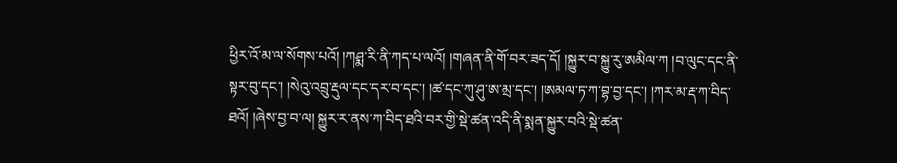ཕྱིར་འོ་མ་ལ་སོགས་པའོ། །ཀཤྨ་རི་ནི་ཀད་པ་ལའོ། །གཞན་ནི་གོ་བར་ཟད་དོ། །སྐྱུར་བ་སྐྱུ་རུ་ཨམིལ་ཀ །བ་ལུང་དང་ནི་སྟར་བུ་དང་། །སེའུ་འབྲུ་རྡུལ་དང་དར་བ་དང་། །ཚ་དང་ཀུ་ཤུ་ཨ་མྲ་དང་། །ཨམལ་ཏ་ཀ་བྷ་བྱ་དང་། །ཀར་མ་རྡ་ཀ་བིད་ཐའོ། །ཞེས་བྱ་བ་ལ། སྐྱུར་ར་ནས་ཀ་བིད་ཐའི་བར་གྱི་སྡེ་ཚན་འདི་ནི་སྨན་སྐྱུར་བའི་སྡེ་ཚན་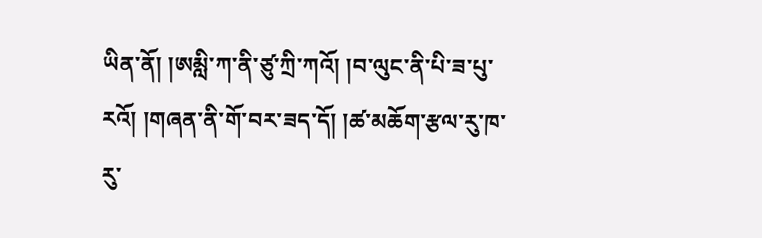ཡིན་ནོ། །ཨམླི་ཀ་ནི་ཙུ་ཀྲི་ཀའོ། །བ་ལུང་ནི་པི་ཟ་པུ་རའོ། །གཞན་ནི་གོ་བར་ཟད་དོ། །ཚ་མཆོག་རྩལ་རུ་ཁ་རུ་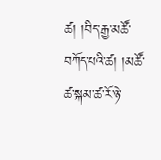ཚ། །བིད་རྒྱ་མཚོ་བཀོད་པའི་ཚ། །མཚོ་ཚ་སྐམ་ཚ་རོ་ཉེ་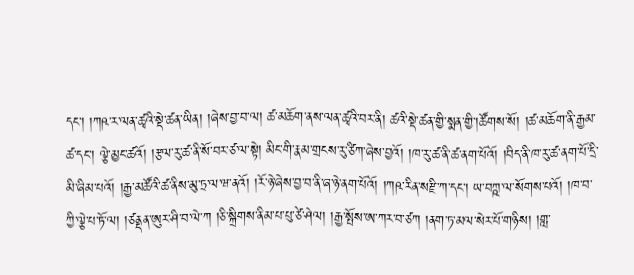དང་། །ཀཥ་ར་ལན་ཚྭའི་སྡེ་ཚན་ཡིན། །ཞེས་བྱ་བ་ལ། ཚ་མཆོག་ནས་ལན་ཚྭའི་བར་ནི། ཚའི་སྡེ་ཚན་གྱི་སྨན་གྱི་།ཚོགས་སོ། །ཚ་མཆོག་ནི་རྒྱམ་ཚ་དང་། ལྕེ་མྱང་ཚའོ། །རྩལ་རུ་ཚ་ནི་སོ་བར་ཙ་ལ་སྟེ། མིང་གི་རྣམ་གྲངས་རུ་ཙིཀ་ཞེས་བྱའོ། །ཁ་རུ་ཚ་ནི་ཚ་ནག་པོའོ། །བིད་ནི་ཁ་རུ་ཚ་ནག་པོ་དྲི་མི་ཞིམ་པའོ། །རྒྱ་མཚོའི་ཚ་ནིས་མུ་ཏྲ་ལ་ཝ་ནའོ། །རོ་ཉེ་ཞེས་བྱ་བ་ནི་ཞ་ཉེ་ནག་པོའོ། །ཀཥ་རིན་སརྫི་ཀ་དང་། ཡ་བཀྵ་ལ་སོགས་པའོ། །ཁ་བ་ཀྱི་ལྕེ་པ་ཏོ་ལ། །ཙནྡན་ཨུར་ཤི་བ་ལེ་ཀ །ཅི་སྐྲིགས་ནིམ་པ་པུ་ཙེ་ཤེལ། །རྒྱ་སྤོས་ཨ་ཀར་བ་ཙཀ །ནག་ཏ་མལ་སེར་པོ་གཉིས། །གླ་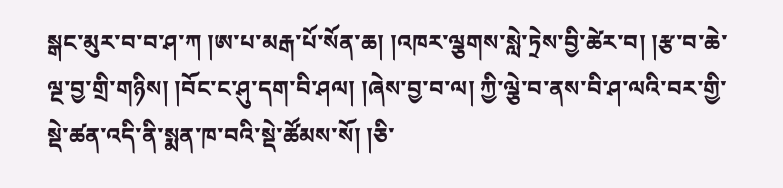སྒང་མུར་བ་བ་ཤ་ཀ །ཨ་པ་མརྒ་པོ་སོན་ཆ། །འཁར་ལྕགས་སླེ་ཏྲེས་བྱི་ཚེར་བ། །རྩ་བ་ཆེ་ལྔ་བྱ་གྲི་གཉིས། །བོང་ང་ཤུ་དག་བི་ཤལ། །ཞེས་བྱ་བ་ལ། ཀྱི་ལྕེ་བ་ནས་བི་ཤ་ལའི་བར་གྱི་སྡེ་ཚན་འདི་ནི་སྨན་ཁ་བའི་སྡེ་ཚོམས་སོ། །ཅི་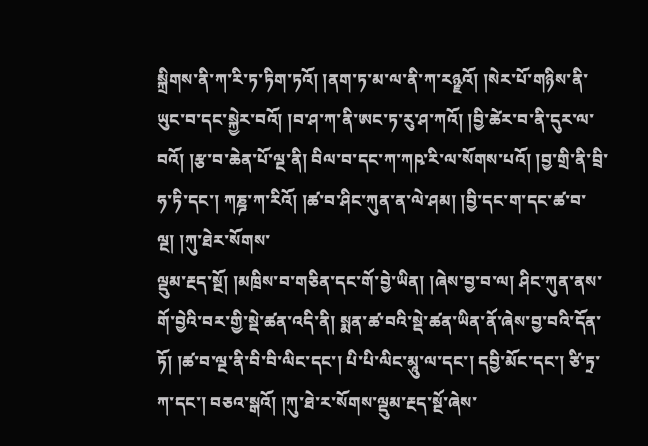སྐྲིགས་ནི་ཀ་རི་ཏ་ཏིག་ཏའོ། །ནག་ཏ་མ་ལ་ནི་ཀ་རཉྫའོ། །སེར་པོ་གཉིས་ནི་ཡུང་བ་དང་སྐྱེར་བའོ། །བ་ཤ་ཀ་ནི་ཨང་ཏ་རུ་ཤ་ཀའོ། །བྱི་ཚེར་བ་ནི་དུར་ལ་བའོ། །རྩ་བ་ཆེན་པོ་ལྔ་ནི། བིལ་བ་དང་ཀ་ཀཥ་རི་ལ་སོགས་པའོ། །བྱ་གྲི་ནི་བྲི་ཧ་ཏི་དང་། ཀཎྜ་ཀ་རིའོ། །ཚ་བ་ཤིང་ཀུན་ན་ལེ་ཤམ། །བྱི་དང་ག་དང་ཚ་བ་ལྔ། །ཀུ་ཐེར་སོགས་
ལྡུམ་རྔད་སྔོ། །མཁྲིས་བ་གཅིན་དང་གོ་བྱེ་ཡིན། །ཞེས་བྱ་བ་ལ། ཤིང་ཀུན་ནས་གོ་བྱེའི་བར་གྱི་སྡེ་ཚན་འདི་ནི། སྨན་ཚ་བའི་སྡེ་ཚན་ཡིན་ནོ་ཞེས་བྱ་བའི་དོན་ཏོ། །ཚ་བ་ལྔ་ནི་བི་བི་ལིང་དང་། པི་པི་ལིང་མཱུ་ལ་དང་། དབྱི་མོང་དང་། ཙི་ཏྲ་ཀ་དང་། བཅའ་སྒའོ། །ཀུ་ཐེ་ར་སོགས་ལྡུམ་རྔད་སྔོ་ཞེས་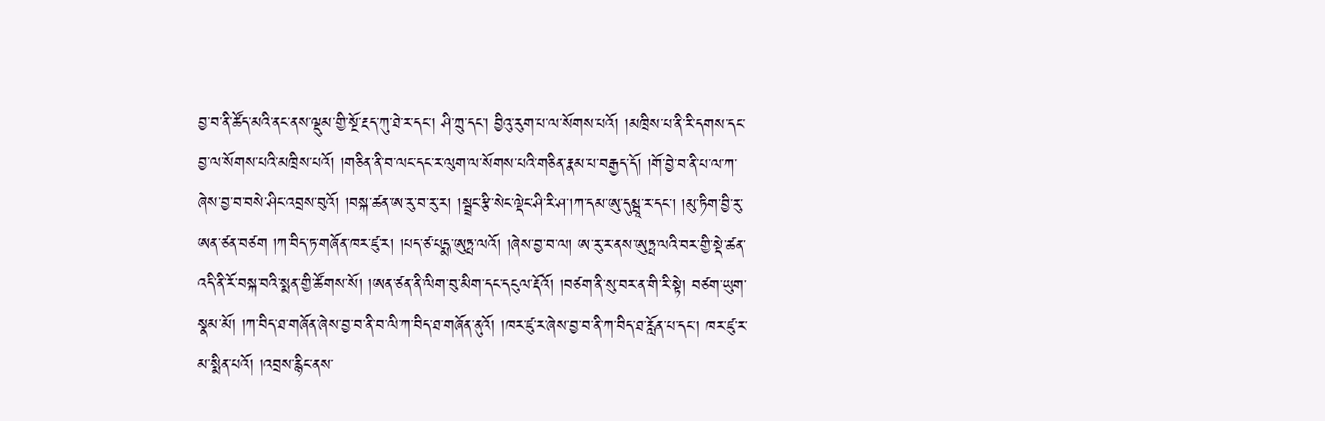བྱ་བ་ནི་ཚོད་མའི་ནང་ནས་ལྡུམ་གྱི་སྔོ་རྔད་ཀུ་ཐེ་ར་དང་། ཤི་ཀྲུ་དང་། བྱིའུ་རུག་པ་ལ་སོགས་པའོ། །མཁྲིས་པ་ནི་རི་དགས་དང་བྱ་ལ་སོགས་པའི་མཁྲིས་པའོ། །གཅིན་ནི་བ་ལང་དང་ར་ལུག་ལ་སོགས་པའི་གཅིན་རྣམ་པ་བརྒྱད་དོ། །གོ་བྱེ་བ་ནི་པ་ལ་ཀ་ཞེས་བྱ་བ་བསེ་ཤིང་འབྲས་བུའོ། །བསྐ་ཚན་ཨ་རུ་བ་རུ་ར། །སྦྲང་རྩི་སེང་ལྡེང་ཤི་རི་ཤ་།ཀ་དམ་ཨུ་དུམྦཱ་ར་དང་། །མུ་ཏིག་བྱི་རུ་ཨན་ཙན་བཙག །ཀ་བིད་ཏ་གཞོན་ཁར་ཛུ་ར། །པད་ཙ་པདྨ་ཨུཏྤ་ལའོ། །ཞེས་བྱ་བ་ལ། ཨ་རུ་ར་ནས་ཨུཏྤ་ལའི་བར་གྱི་སྡེ་ཚན་འདི་ནི་རོ་བསྐ་བའི་སྨན་གྱི་ཚོགས་སོ། །ཨན་ཙན་ནི་ལིག་བུ་མིག་དང་དངུལ་རྡོའོ། །བཙག་ནི་སུ་བར་ན་གི་རི་སྟེ། བཙག་ཡུག་སྣམ་མོ། །ཀ་བིད་ཐ་གཞོན་ཞེས་བྱ་བ་ནི་བ་ལི་ཀ་བིད་ཐ་གཞོན་ནུའོ། །ཁར་ཛུ་ར་ཞེས་བྱ་བ་ནི་ཀ་བིད་ཐ་རློན་པ་དང་། ཁར་ཛུ་ར་མ་སྨིན་པའོ། །འབྲས་རྙིང་ནས་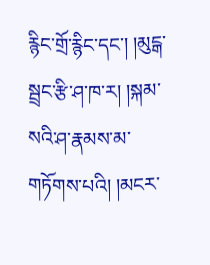རྙིང་གྲོ་རྙིང་དང་། །མུངྒ་སྦྲང་རྩི་ཤ་ཁ་ར། །སྐམ་སའི་ཤ་རྣམས་མ་གཏོགས་པའི། །མངར་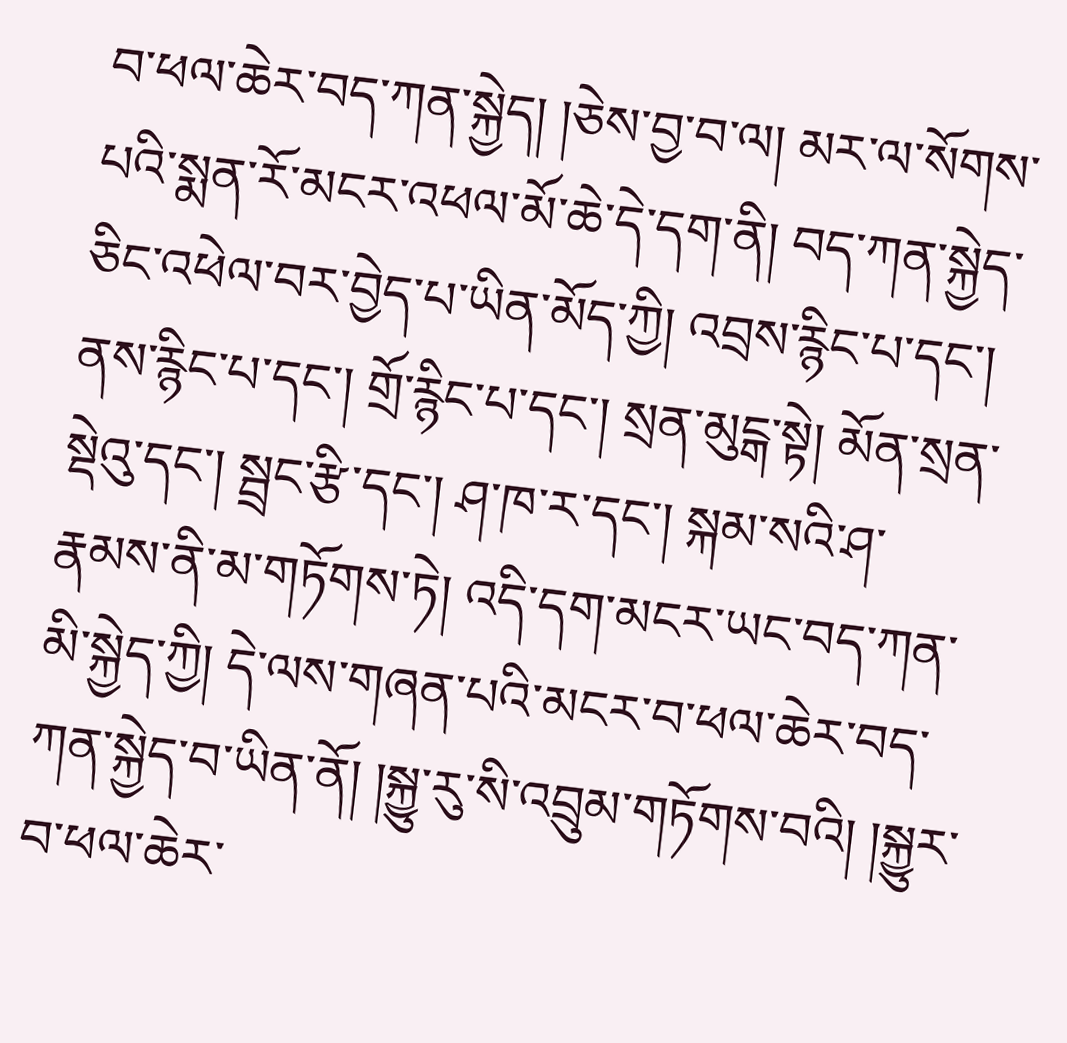བ་ཕལ་ཆེར་བད་ཀན་སྐྱེད། །ཅེས་བྱ་བ་ལ། མར་ལ་སོགས་པའི་སྨན་རོ་མངར་འཕལ་མོ་ཆེ་དེ་དག་ནི། བད་ཀན་སྐྱེད་ཅིང་འཕེལ་བར་བྱེད་པ་ཡིན་མོད་ཀྱི། འབྲས་རྙིང་པ་དང་། ནས་རྙིང་པ་དང་། གྲོ་རྙིང་པ་དང་། སྲན་མུངྒ་སྟེ། མོན་སྲན་སྡེའུ་དང་། སྦྲང་རྩི་དང་། ཤ་ཁ་ར་དང་། སྐམ་སའི་ཤ་རྣམས་ནི་མ་གཏོགས་ཏེ། འདི་དག་མངར་ཡང་བད་ཀན་མི་སྐྱེད་ཀྱི། དེ་ལས་གཞན་པའི་མངར་བ་ཕལ་ཆེར་བད་ཀན་སྐྱེད་བ་ཡིན་ནོ། །སྐྱུ་རུ་སི་འབྲུམ་གཏོགས་བའི། །སྐྱུར་བ་ཕལ་ཆེར་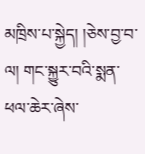མཁྲིས་པ་སྐྱེད། །ཅེས་བྱ་བ་ལ། གང་སྐྱུར་བའི་སྨན་ཕལ་ཆེར་ཞེས་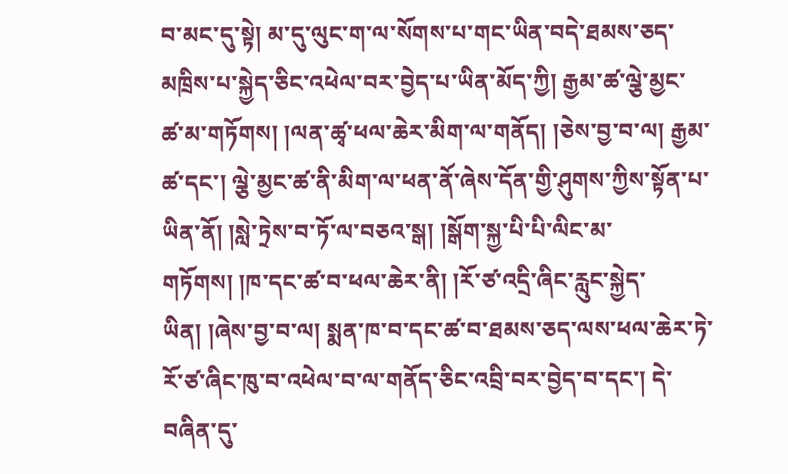བ་མང་དུ་སྟེ། མ་དུ་ལུང་ག་ལ་སོགས་པ་གང་ཡིན་བདེ་ཐམས་ཅད་མཁྲིས་པ་སྐྱེད་ཅིང་འཕེལ་བར་བྱེད་པ་ཡིན་མོད་ཀྱི། རྒྱམ་ཚ་ལྕེ་མྱང་
ཚ་མ་གཏོགས། །ལན་ཚྭ་ཕལ་ཆེར་མིག་ལ་གནོད། །ཅེས་བྱ་བ་ལ། རྒྱམ་ཚ་དང་། ལྕེ་མྱང་ཚ་ནི་མིག་ལ་ཕན་ནོ་ཞེས་དོན་གྱི་ཤུགས་ཀྱིས་སྟོན་པ་ཡིན་ནོ། །སླེ་ཏྲེས་བ་ཏོ་ལ་བཅའ་སྒ། །སྒོག་སྐྱ་པི་པི་ལིང་མ་གཏོགས། །ཁ་དང་ཚ་བ་ཕལ་ཆེར་ནི། །རོ་ཙ་འདྲི་ཞིང་རླུང་སྐྱེད་ཡིན། །ཞེས་བྱ་བ་ལ། སྨན་ཁ་བ་དང་ཚ་བ་ཐམས་ཅད་ལས་ཕལ་ཆེར་ཏེ་རོ་ཙ་ཞིང་ཁུ་བ་འཕེལ་བ་ལ་གནོད་ཅིང་འབྲི་བར་བྱེད་བ་དང་། དེ་བཞིན་དུ་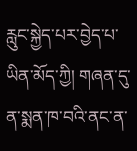རླུང་སྐྱེད་པར་བྱེད་པ་ཡིན་མོད་ཀྱི། གཞན་དུ་ན་སྨན་ཁ་བའི་ནང་ན་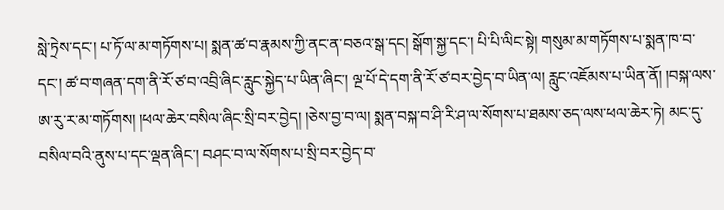སླེ་ཏྲེས་དང་། པ་ཏོ་ལ་མ་གཏོགས་པ། སྨན་ཚ་བ་རྣམས་ཀྱི་ནང་ན་བཅའ་སྒ་དང། སྒོག་སྐྱ་དང་། པི་པི་ལིང་སྟེ། གསུམ་མ་གཏོགས་པ་སྨན་ཁ་བ་དང་། ཚ་བ་གཞན་དག་ནི་རོ་ཙ་བ་འབྲི་ཞིང་རླུང་སྐྱེད་པ་ཡིན་ཞིང་། ལྔ་པོ་དེ་དག་ནི་རོ་ཙ་བར་བྱེད་བ་ཡིན་ལ། རླུང་འཇོམས་པ་ཡིན་ནོ། །བསྐ་ལས་ཨ་རུ་ར་མ་གཏོགས། །ཕལ་ཆེར་བསིལ་ཞིང་སྲི་བར་བྱེད། །ཅེས་བྱ་བ་ལ། སྨན་བསྐ་བ་ཤི་རི་ཤ་ལ་སོགས་པ་ཐམས་ཅད་ལས་ཕལ་ཆེར་ཏེ། མང་དུ་བསིལ་བའི་ནུས་པ་དང་ལྡན་ཞིང་། བཤང་བ་ལ་སོགས་པ་སྲི་བར་བྱེད་བ་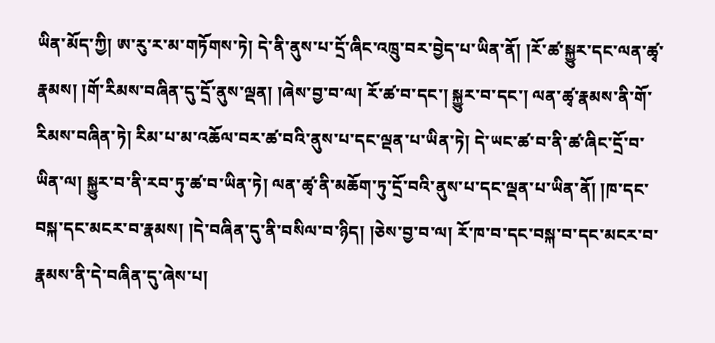ཡིན་མོད་ཀྱི། ཨ་རུ་ར་མ་གཏོགས་ཏེ། དེ་ནི་ནུས་པ་དྲོ་ཞིང་འཁྲུ་བར་བྱེད་པ་ཡིན་ནོ། །རོ་ཚ་སྐྱུར་དང་ལན་ཚྭ་རྣམས། །གོ་རིམས་བཞིན་དུ་དྲོ་ནུས་ལྡན། །ཞེས་བྱ་བ་ལ། རོ་ཚ་བ་དང་། སྐྱུར་བ་དང་། ལན་ཚྭ་རྣམས་ནི་གོ་རིམས་བཞིན་ཏེ། རིམ་པ་མ་འཆོལ་བར་ཚ་བའི་ནུས་པ་དང་ལྡན་པ་ཡིན་ཏེ། དེ་ཡང་ཚ་བ་ནི་ཚ་ཞིང་དྲོ་བ་ཡིན་ལ། སྐྱུར་བ་ནི་རབ་ཏུ་ཚ་བ་ཡིན་ཏེ། ལན་ཚྭ་ནི་མཆོག་ཏུ་དྲོ་བའི་ནུས་པ་དང་ལྡན་པ་ཡིན་ནོ། །ཁ་དང་བསྐ་དང་མངར་བ་རྣམས། །དེ་བཞིན་དུ་ནི་བསིལ་བ་ཉིད། །ཅེས་བྱ་བ་ལ། རོ་ཁ་བ་དང་བསྐ་བ་དང་མངར་བ་རྣམས་ནི་དེ་བཞིན་དུ་ཞེས་པ།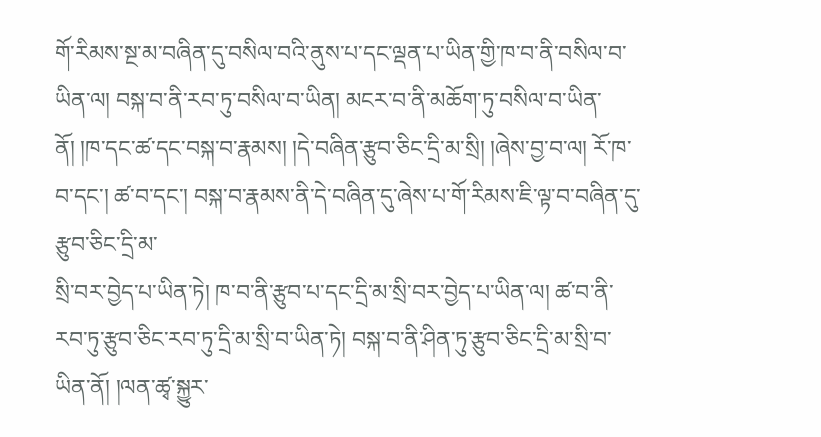གོ་རིམས་སྔ་མ་བཞིན་དུ་བསིལ་བའི་ནུས་པ་དང་ལྡན་པ་ཡིན་གྱི་ཁ་བ་ནི་བསིལ་བ་ཡིན་ལ། བསྐ་བ་ནི་རབ་ཏུ་བསིལ་བ་ཡིན། མངར་བ་ནི་མཆོག་ཏུ་བསིལ་བ་ཡིན་ནོ། །ཁ་དང་ཚ་དང་བསྐ་བ་རྣམས། །དེ་བཞིན་རྩུབ་ཅིང་དྲི་མ་སྲི། །ཞེས་བྱ་བ་ལ། རོ་ཁ་བ་དང་། ཚ་བ་དང་། བསྐ་བ་རྣམས་ནི་དེ་བཞིན་དུ་ཞེས་པ་གོ་རིམས་ཇི་ལྟ་བ་བཞིན་དུ་རྩུབ་ཅིང་དྲི་མ་
སྲི་བར་བྱེད་པ་ཡིན་ཏེ། ཁ་བ་ནི་རྩུབ་པ་དང་དྲི་མ་སྲི་བར་བྱེད་པ་ཡིན་ལ། ཚ་བ་ནི་རབ་ཏུ་རྩུབ་ཅིང་རབ་ཏུ་དྲི་མ་སྲི་བ་ཡིན་ཏེ། བསྐ་བ་ནི་ཤིན་ཏུ་རྩུབ་ཅིང་དྲི་མ་སྲི་བ་ཡིན་ནོ། །ལན་ཚྭ་སྐྱུར་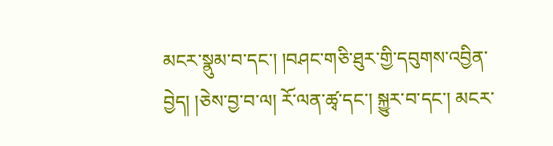མངར་སྣུམ་བ་དང་། །བཤང་གཅི་ཐུར་གྱི་དབུགས་འབྱིན་བྱེད། །ཅེས་བྱ་བ་ལ། རོ་ལན་ཚྭ་དང་། སྐྱུར་བ་དང་། མངར་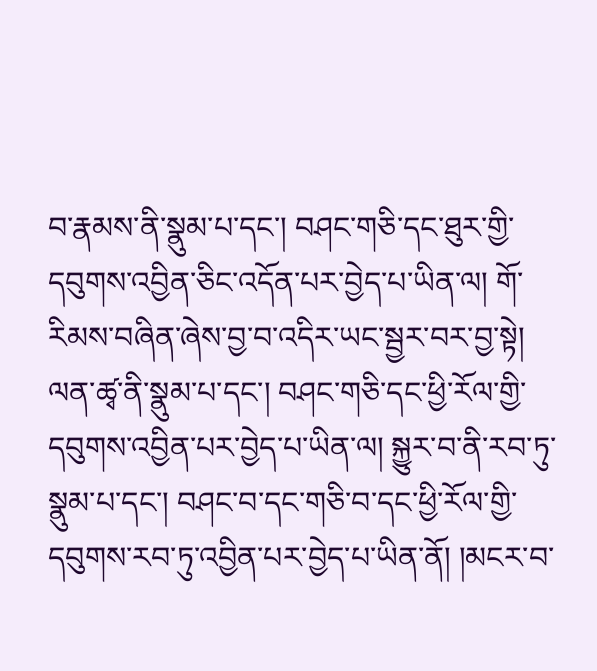བ་རྣམས་ནི་སྣུམ་པ་དང་། བཤང་གཅི་དང་ཐུར་གྱི་དབུགས་འབྱིན་ཅིང་འདོན་པར་བྱེད་པ་ཡིན་ལ། གོ་རིམས་བཞིན་ཞེས་བྱ་བ་འདིར་ཡང་སྦྱར་བར་བྱ་སྟེ། ལན་ཚྭ་ནི་སྣུམ་པ་དང་། བཤང་གཅི་དང་ཕྱི་རོལ་གྱི་དབུགས་འབྱིན་པར་བྱེད་པ་ཡིན་ལ། སྐྱུར་བ་ནི་རབ་ཏུ་སྣུམ་པ་དང་། བཤང་བ་དང་གཅི་བ་དང་ཕྱི་རོལ་གྱི་དབུགས་རབ་ཏུ་འབྱིན་པར་བྱེད་པ་ཡིན་ནོ། །མངར་བ་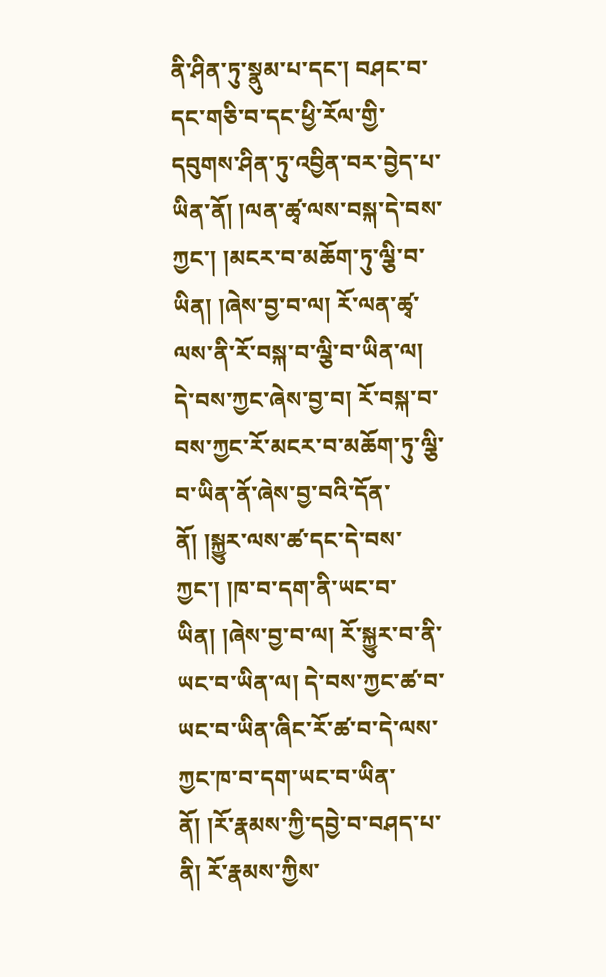ནི་ཤིན་ཏུ་སྣུམ་པ་དང་། བཤང་བ་དང་གཅི་བ་དང་ཕྱི་རོལ་གྱི་དབུགས་ཤིན་ཏུ་འབྱིན་བར་བྱེད་པ་ཡིན་ནོ། །ལན་ཚྭ་ལས་བསྐ་དེ་བས་ཀྱང་། །མངར་བ་མཆོག་ཏུ་ལྕི་བ་ཡིན། །ཞེས་བྱ་བ་ལ། རོ་ལན་ཚྭ་ལས་ནི་རོ་བསྐ་བ་ལྕི་བ་ཡིན་ལ། དེ་བས་ཀྱང་ཞེས་བྱ་བ། རོ་བསྐ་བ་བས་ཀྱང་རོ་མངར་བ་མཆོག་ཏུ་ལྕི་བ་ཡིན་ནོ་ཞེས་བྱ་བའི་དོན་ནོ། །སྐྱུར་ལས་ཚ་དང་དེ་བས་ཀྱང་། །ཁ་བ་དག་ནི་ཡང་བ་ཡིན། །ཞེས་བྱ་བ་ལ། རོ་སྐྱུར་བ་ནི་ཡང་བ་ཡིན་ལ། དེ་བས་ཀྱང་ཚ་བ་ཡང་བ་ཡིན་ཞིང་རོ་ཚ་བ་དེ་ལས་ཀྱང་ཁ་བ་དག་ཡང་བ་ཡིན་ནོ། །རོ་རྣམས་ཀྱི་དབྱེ་བ་བཤད་པ་ནི། རོ་རྣམས་ཀྱིས་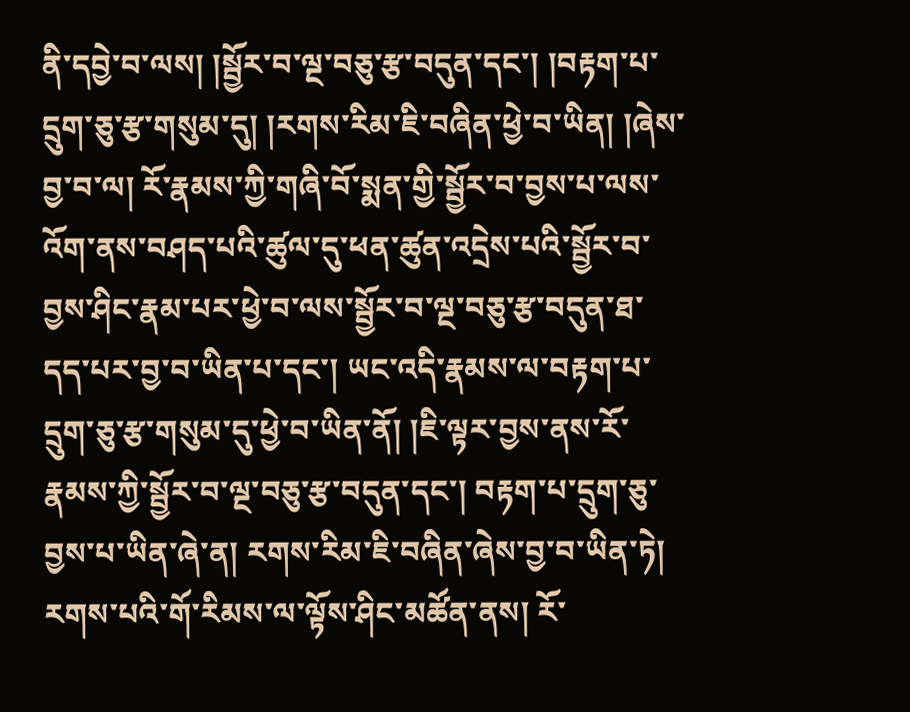ནི་དབྱེ་བ་ལས། །སྦྱོར་བ་ལྔ་བཅུ་རྩ་བདུན་དང་། །བརྟག་པ་དྲུག་ཅུ་རྩ་གསུམ་དུ། །རགས་རིམ་ཇི་བཞིན་ཕྱེ་བ་ཡིན། །ཞེས་བྱ་བ་ལ། རོ་རྣམས་ཀྱི་གཞི་བོ་སྨན་གྱི་སྦྱོར་བ་བྱས་པ་ལས་འོག་ནས་བཤད་པའི་ཚུལ་དུ་ཕན་ཚུན་འདྲེས་པའི་སྦྱོར་བ་བྱས་ཤིང་རྣམ་པར་ཕྱེ་བ་ལས་སྦྱོར་བ་ལྔ་བཅུ་རྩ་བདུན་ཐ་དད་པར་བྱ་བ་ཡིན་པ་དང་། ཡང་འདི་རྣམས་ལ་བརྟག་པ་དྲུག་ཅུ་རྩ་གསུམ་དུ་ཕྱེ་བ་ཡིན་ནོ། །ཇི་ལྟར་བྱས་ནས་རོ་རྣམས་ཀྱི་སྦྱོར་བ་ལྔ་བཅུ་རྩ་བདུན་དང་། བརྟག་པ་དྲུག་ཅུ་བྱས་པ་ཡིན་ཞེ་ན། རགས་རིམ་ཇི་བཞིན་ཞེས་བྱ་བ་ཡིན་ཏེ། རགས་པའི་གོ་རིམས་ལ་ལྟོས་ཤིང་མཚོན་ནས། རོ་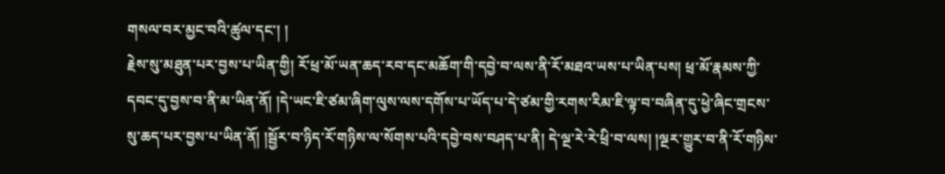གསལ་བར་མྱང་བའི་ཚུལ་དང་། །
རྗེས་སུ་མཐུན་པར་བྱས་པ་ཡིན་གྱི། རོ་ཕྲ་མོ་ཡན་ཆད་རབ་དང་མཆོག་གི་དབྱེ་བ་ལས་ནི་རོ་མཐའ་ཡས་པ་ཡིན་པས། ཕྲ་མོ་རྣམས་ཀྱི་དབང་དུ་བྱས་བ་ནི་མ་ཡིན་ནོ། །དེ་ཡང་ཇི་ཙམ་ཞིག་ལུས་ལས་དགོས་པ་ཡོད་པ་དེ་ཙམ་གྱི་རགས་རིམ་ཇི་ལྟ་བ་བཞིན་དུ་ཕྱེ་ཞིང་གྲངས་སུ་ཆད་པར་བྱས་པ་ཡིན་ནོ། །སྦྱོར་བ་ཉིད་རོ་གཉིས་ལ་སོགས་པའི་དབྱེ་བས་བཤད་པ་ནི། དེ་ལྔ་རེ་རེ་ཕྲི་བ་ལས། །ལྔར་གྱུར་བ་ནི་རོ་གཉིས་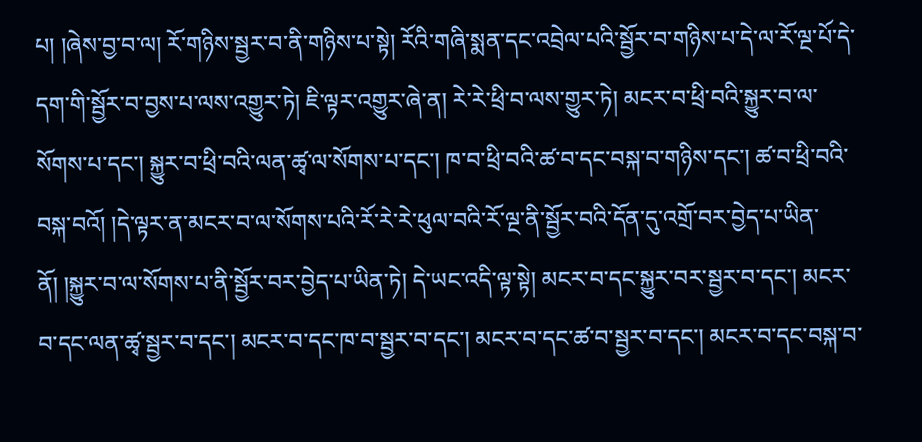པ། །ཞེས་བྱ་བ་ལ། རོ་གཉིས་སྦྱར་བ་ནི་གཉིས་པ་སྟེ། རོའི་གཞི་སྨན་དང་འབྲེལ་པའི་སྦྱོར་བ་གཉིས་པ་དེ་ལ་རོ་ལྔ་པོ་དེ་དག་གི་སྦྱོར་བ་བྱས་པ་ལས་འགྱུར་ཏེ། ཇི་ལྟར་འགྱུར་ཞེ་ན། རེ་རེ་ཕྲི་བ་ལས་གྱུར་ཏེ། མངར་བ་ཕྲི་བའི་སྐྱུར་བ་ལ་སོགས་པ་དང་། སྐྱུར་བ་ཕྲི་བའི་ལན་ཚྭ་ལ་སོགས་པ་དང་། ཁ་བ་ཕྲི་བའི་ཚ་བ་དང་བསྐ་བ་གཉིས་དང་། ཚ་བ་ཕྲི་བའི་བསྐ་བའོ། །དེ་ལྟར་ན་མངར་བ་ལ་སོགས་པའི་རོ་རེ་རེ་ཕུལ་བའི་རོ་ལྔ་ནི་སྦྱོར་བའི་དོན་དུ་འགྲོ་བར་བྱེད་པ་ཡིན་ནོ། །སྐྱུར་བ་ལ་སོགས་པ་ནི་སྦྱོར་བར་བྱེད་པ་ཡིན་ཏེ། དེ་ཡང་འདི་ལྟ་སྟེ། མངར་བ་དང་སྐྱུར་བར་སྦྱར་བ་དང་། མངར་བ་དང་ལན་ཚྭ་སྦྱར་བ་དང་། མངར་བ་དང་ཁ་བ་སྦྱར་བ་དང་། མངར་བ་དང་ཚ་བ་སྦྱར་བ་དང་། མངར་བ་དང་བསྐ་བ་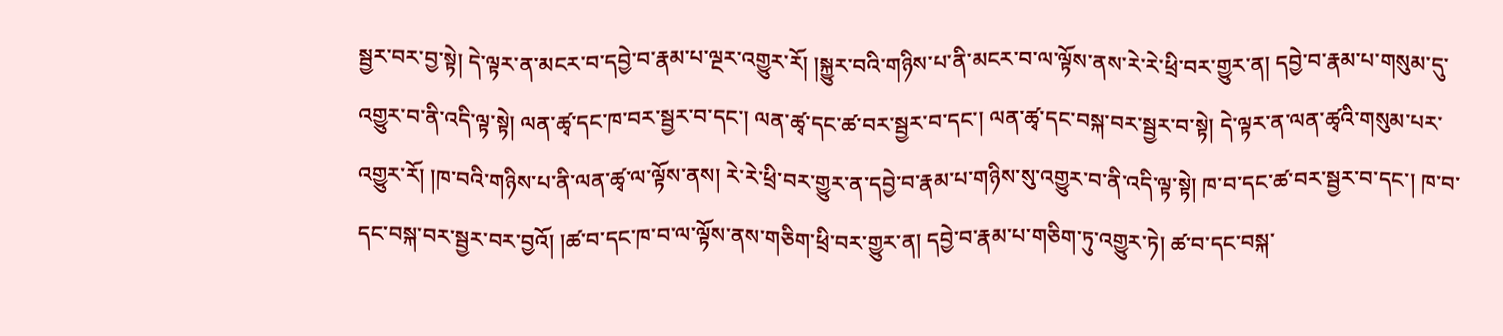སྦྱར་བར་བྱ་སྟེ། དེ་ལྟར་ན་མངར་བ་དབྱེ་བ་རྣམ་པ་ལྔར་འགྱུར་རོ། །སྐྱུར་བའི་གཉིས་པ་ནི་མངར་བ་ལ་ལྟོས་ནས་རེ་རེ་ཕྲི་བར་གྱུར་ན། དབྱེ་བ་རྣམ་པ་གསུམ་དུ་འགྱུར་བ་ནི་འདི་ལྟ་སྟེ། ལན་ཚྭ་དང་ཁ་བར་སྦྱར་བ་དང་། ལན་ཚྭ་དང་ཚ་བར་སྦྱར་བ་དང་། ལན་ཚྭ་དང་བསྐ་བར་སྦྱར་བ་སྟེ། དེ་ལྟར་ན་ལན་ཚྭའི་གསུམ་པར་འགྱུར་རོ། །ཁ་བའི་གཉིས་པ་ནི་ལན་ཚྭ་ལ་ལྟོས་ནས། རེ་རེ་ཕྲི་བར་གྱུར་ན་དབྱེ་བ་རྣམ་པ་གཉིས་སུ་འགྱུར་བ་ནི་འདི་ལྟ་སྟེ། ཁ་བ་དང་ཚ་བར་སྦྱར་བ་དང་། ཁ་བ་དང་བསྐ་བར་སྦྱར་བར་བྱའོ། །ཚ་བ་དང་ཁ་བ་ལ་ལྟོས་ནས་གཅིག་ཕྲི་བར་གྱུར་ན། དབྱེ་བ་རྣམ་པ་གཅིག་ཏུ་འགྱུར་ཏེ། ཚ་བ་དང་བསྐ་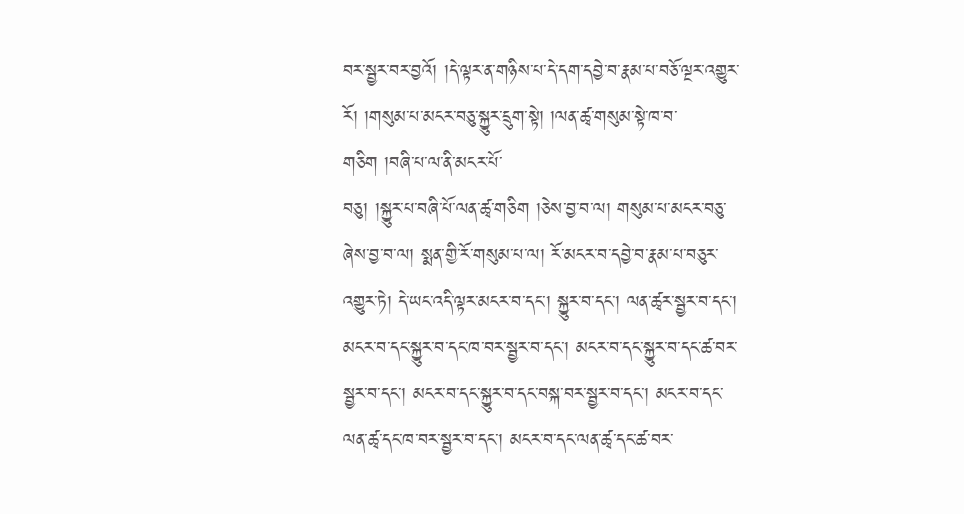བར་སྦྱར་བར་བྱའོ། །དེ་ལྟར་ན་གཉིས་པ་དེ་དག་དབྱེ་བ་རྣམ་པ་བཅོ་ལྔར་འགྱུར་རོ། །གསུམ་པ་མངར་བཅུ་སྐྱུར་དྲུག་སྟེ། །ལན་ཚྭ་གསུམ་སྟེ་ཁ་བ་གཅིག །བཞི་པ་ལ་ནི་མངར་པོ་
བཅུ། །སྐྱུར་པ་བཞི་པོ་ལན་ཚྭ་གཅིག །ཅེས་བྱ་བ་ལ། གསུམ་པ་མངར་བཅུ་ཞེས་བྱ་བ་ལ། སྨན་གྱི་རོ་གསུམ་པ་ལ། རོ་མངར་བ་དབྱེ་བ་རྣམ་པ་བཅུར་འགྱུར་ཏེ། དེ་ཡང་འདི་ལྟར་མངར་བ་དང་། སྐྱུར་བ་དང་། ལན་ཚྭར་སྦྱར་བ་དང་། མངར་བ་དང་སྐྱུར་བ་དང་ཁ་བར་སྦྱར་བ་དང་། མངར་བ་དང་སྐྱུར་བ་དང་ཚ་བར་སྦྱར་བ་དང་། མངར་བ་དང་སྐྱུར་བ་དང་བསྐ་བར་སྦྱར་བ་དང་། མངར་བ་དང་ལན་ཚྭ་དང་ཁ་བར་སྦྱར་བ་དང་། མངར་བ་དང་ལན་ཚྭ་དང་ཚ་བར་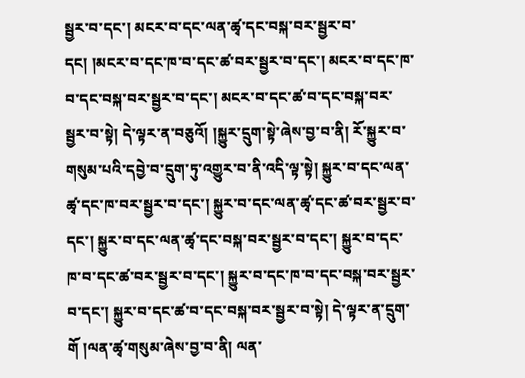སྦྱར་བ་དང་། མངར་བ་དང་ལན་ཚྭ་དང་བསྐ་བར་སྦྱར་བ་དང། །མངར་བ་དང་ཁ་བ་དང་ཚ་བར་སྦྱར་བ་དང་། མངར་བ་དང་ཁ་བ་དང་བསྐ་བར་སྦྱར་བ་དང་། མངར་བ་དང་ཚ་བ་དང་བསྐ་བར་སྦྱར་བ་སྟེ། དེ་ལྟར་ན་བཅུའོ། །སྐྱུར་དྲུག་སྟེ་ཞེས་བྱ་བ་ནི། རོ་སྐྱུར་བ་གསུམ་པའི་དབྱེ་བ་དྲུག་ཏུ་འགྱུར་བ་ནི་འདི་ལྟ་སྟེ། སྐྱུར་བ་དང་ལན་ཚྭ་དང་ཁ་བར་སྦྱར་བ་དང་། སྐྱུར་བ་དང་ལན་ཚྭ་དང་ཚ་བར་སྦྱར་བ་དང་། སྐྱུར་བ་དང་ལན་ཚྭ་དང་བསྐ་བར་སྦྱར་བ་དང་། སྐྱུར་བ་དང་ཁ་བ་དང་ཚ་བར་སྦྱར་བ་དང་། སྐྱུར་བ་དང་ཁ་བ་དང་བསྐ་བར་སྦྱར་བ་དང་། སྐྱུར་བ་དང་ཚ་བ་དང་བསྐ་བར་སྦྱར་བ་སྟེ། དེ་ལྟར་ན་དྲུག་གོ །ལན་ཚྭ་གསུམ་ཞེས་བྱ་བ་ནི། ལན་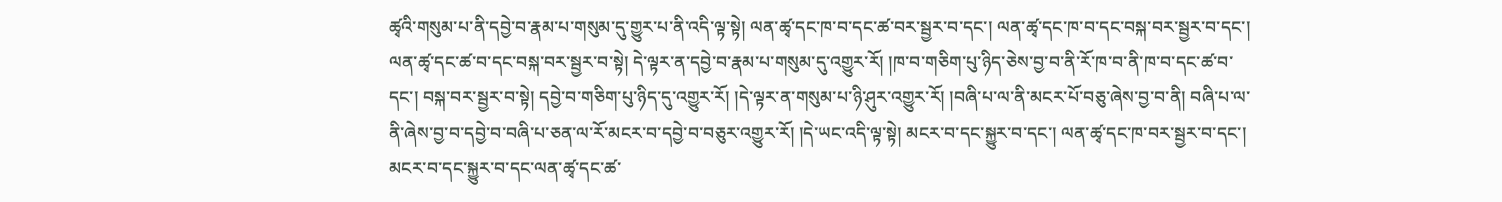ཚྭའི་གསུམ་པ་ནི་དབྱེ་བ་རྣམ་པ་གསུམ་དུ་གྱུར་པ་ནི་འདི་ལྟ་སྟེ། ལན་ཚྭ་དང་ཁ་བ་དང་ཚ་བར་སྦྱར་བ་དང་། ལན་ཚྭ་དང་ཁ་བ་དང་བསྐ་བར་སྦྱར་བ་དང་། ལན་ཚྭ་དང་ཚ་བ་དང་བསྐ་བར་སྦྱར་བ་སྟེ། དེ་ལྟར་ན་དབྱེ་བ་རྣམ་པ་གསུམ་དུ་འགྱུར་རོ། །ཁ་བ་གཅིག་པུ་ཉིད་ཅེས་བྱ་བ་ནི་རོ་ཁ་བ་ནི་ཁ་བ་དང་ཚ་བ་དང་། བསྐ་བར་སྦྱར་བ་སྟེ། དབྱེ་བ་གཅིག་པུ་ཉིད་དུ་འགྱུར་རོ། །དེ་ལྟར་ན་གསུམ་པ་ཉི་ཤུར་འགྱུར་རོ། །བཞི་པ་ལ་ནི་མངར་པོ་བཅུ་ཞེས་བྱ་བ་ནི། བཞི་པ་ལ་ནི་ཞེས་བྱ་བ་དབྱེ་བ་བཞི་པ་ཅན་ལ་རོ་མངར་བ་དབྱེ་བ་བཅུར་འགྱུར་རོ། །དེ་ཡང་འདི་ལྟ་སྟེ། མངར་བ་དང་སྐྱུར་བ་དང་། ལན་ཚྭ་དང་ཁ་བར་སྦྱར་བ་དང་། མངར་བ་དང་སྐྱུར་བ་དང་ལན་ཚྭ་དང་ཚ་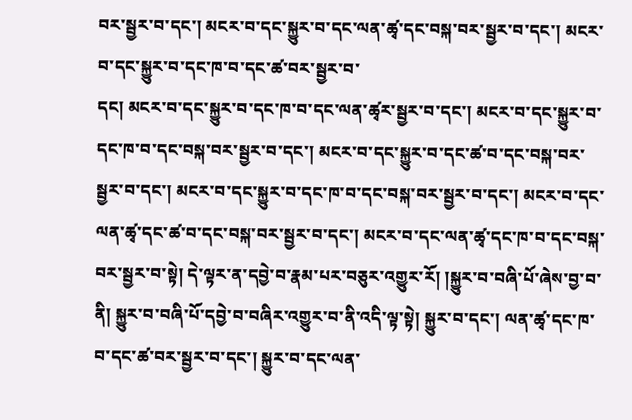བར་སྦྱར་བ་དང་། མངར་བ་དང་སྐྱུར་བ་དང་ལན་ཚྭ་དང་བསྐ་བར་སྦྱར་བ་དང་། མངར་བ་དང་སྐྱུར་བ་དང་ཁ་བ་དང་ཚ་བར་སྦྱར་བ་
དང། མངར་བ་དང་སྐྱུར་བ་དང་ཁ་བ་དང་ལན་ཚྭར་སྦྱར་བ་དང་། མངར་བ་དང་སྐྱུར་བ་དང་ཁ་བ་དང་བསྐ་བར་སྦྱར་བ་དང་། མངར་བ་དང་སྐྱུར་བ་དང་ཚ་བ་དང་བསྐ་བར་སྦྱར་བ་དང་། མངར་བ་དང་སྐྱུར་བ་དང་ཁ་བ་དང་བསྐ་བར་སྦྱར་བ་དང་། མངར་བ་དང་ལན་ཚྭ་དང་ཚ་བ་དང་བསྐ་བར་སྦྱར་བ་དང་། མངར་བ་དང་ལན་ཚྭ་དང་ཁ་བ་དང་བསྐ་བར་སྦྱར་བ་སྟེ། དེ་ལྟར་ན་དབྱེ་བ་རྣམ་པར་བཅུར་འགྱུར་རོ། །སྐྱུར་བ་བཞི་པོ་ཞེས་བྱ་བ་ནི། སྐྱུར་བ་བཞི་པོ་དབྱེ་བ་བཞིར་འགྱུར་བ་ནི་འདི་ལྟ་སྟེ། སྐྱུར་བ་དང་། ལན་ཚྭ་དང་ཁ་བ་དང་ཚ་བར་སྦྱར་བ་དང་། སྐྱུར་བ་དང་ལན་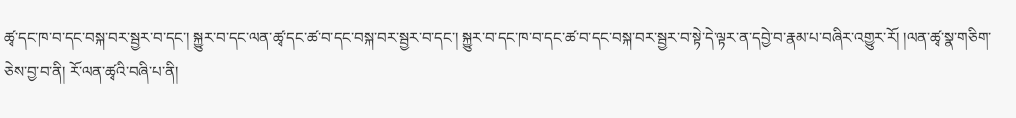ཚྭ་དང་ཁ་བ་དང་བསྐ་བར་སྦྱར་བ་དང་། སྐྱུར་བ་དང་ལན་ཚྭ་དང་ཚ་བ་དང་བསྐ་བར་སྦྱར་བ་དང་། སྐྱུར་བ་དང་ཁ་བ་དང་ཚ་བ་དང་བསྐ་བར་སྦྱར་བ་སྟེ་དེ་ལྟར་ན་དབྱེ་བ་རྣམ་པ་བཞིར་འགྱུར་རོ། །ལན་ཚྭ་སྣ་གཅིག་ཅེས་བྱ་བ་ནི། རོ་ལན་ཚྭའི་བཞི་པ་ནི།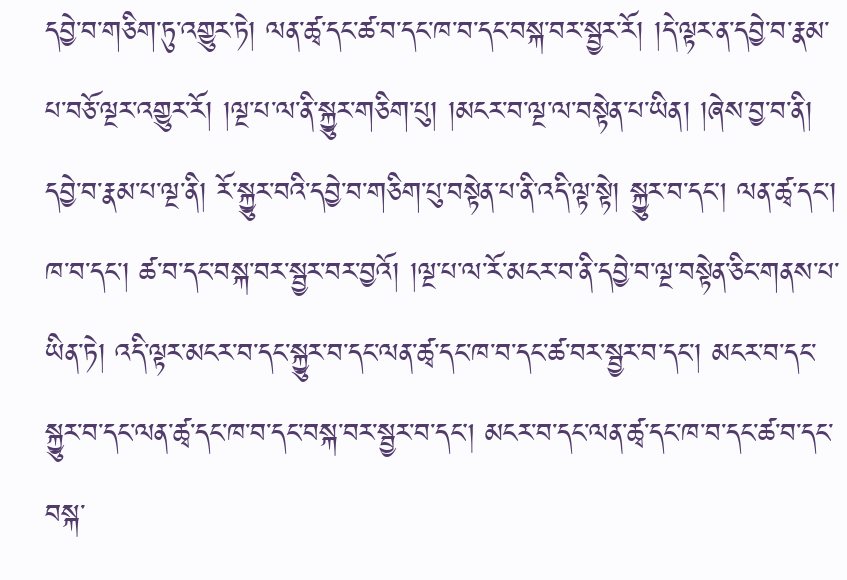དབྱེ་བ་གཅིག་ཏུ་འགྱུར་ཏེ། ལན་ཚྭ་དང་ཚ་བ་དང་ཁ་བ་དང་བསྐ་བར་སྦྱར་རོ། །དེ་ལྟར་ན་དབྱེ་བ་རྣམ་པ་བཅོ་ལྔར་འགྱུར་རོ། །ལྔ་པ་ལ་ནི་སྐྱུར་གཅིག་པུ། །མངར་བ་ལྔ་ལ་བསྟེན་པ་ཡིན། །ཞེས་བྱ་བ་ནི། དབྱེ་བ་རྣམ་པ་ལྔ་ནི། རོ་སྐྱུར་བའི་དབྱེ་བ་གཅིག་པུ་བསྟེན་པ་ནི་འདི་ལྟ་སྟེ། སྐྱུར་བ་དང། ལན་ཚྭ་དང་། ཁ་བ་དང་། ཚ་བ་དང་བསྐ་བར་སྦྱར་བར་བྱའོ། །ལྔ་པ་ལ་རོ་མངར་བ་ནི་དབྱེ་བ་ལྔ་བསྟེན་ཅིང་གནས་པ་ཡིན་ཏེ། འདི་ལྟར་མངར་བ་དང་སྐྱུར་བ་དང་ལན་ཚྭ་དང་ཁ་བ་དང་ཚ་བར་སྦྱར་བ་དང་། མངར་བ་དང་སྐྱུར་བ་དང་ལན་ཚྭ་དང་ཁ་བ་དང་བསྐ་བར་སྦྱར་བ་དང། མངར་བ་དང་ལན་ཚྭ་དང་ཁ་བ་དང་ཚ་བ་དང་བསྐ་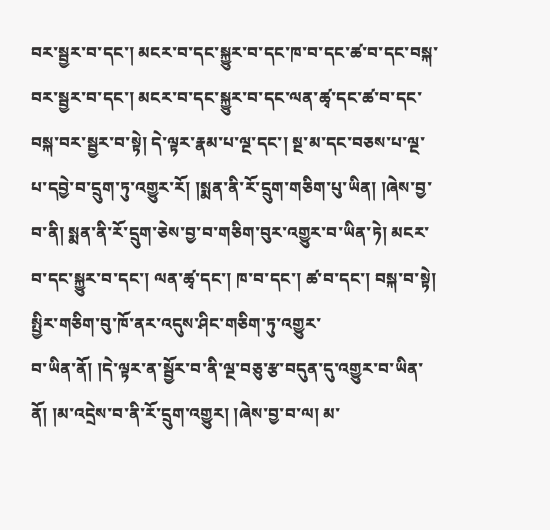བར་སྦྱར་བ་དང་། མངར་བ་དང་སྐྱུར་བ་དང་ཁ་བ་དང་ཚ་བ་དང་བསྐ་བར་སྦྱར་བ་དང་། མངར་བ་དང་སྐྱུར་བ་དང་ལན་ཚྭ་དང་ཚ་བ་དང་བསྐ་བར་སྦྱར་བ་སྟེ། དེ་ལྟར་རྣམ་པ་ལྔ་དང་། སྔ་མ་དང་བཅས་པ་ལྔ་པ་དབྱེ་བ་དྲུག་ཏུ་འགྱུར་རོ། །སྨན་ནི་རོ་དྲུག་གཅིག་པུ་ཡིན། །ཞེས་བྱ་བ་ནི། སྨན་ནི་རོ་དྲུག་ཅེས་བྱ་བ་གཅིག་བུར་འགྱུར་བ་ཡིན་ཏེ། མངར་བ་དང་སྐྱུར་བ་དང་། ལན་ཚྭ་དང་། ཁ་བ་དང་། ཚ་བ་དང་། བསྐ་བ་སྟེ། སྤྱིར་གཅིག་བུ་ཁོ་ནར་འདུས་ཤིང་གཅིག་ཏུ་འགྱུར་
བ་ཡིན་ནོ། །དེ་ལྟར་ན་སྦྱོར་བ་ནི་ལྔ་བཅུ་རྩ་བདུན་དུ་འགྱུར་བ་ཡིན་ནོ། །མ་འདྲེས་བ་ནི་རོ་དྲུག་འགྱུར། །ཞེས་བྱ་བ་ལ། མ་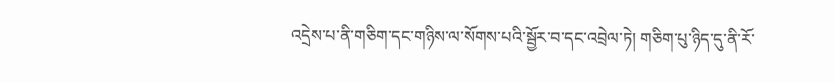འདྲེས་པ་ནི་གཅིག་དང་གཉིས་ལ་སོགས་པའི་སྦྱོར་བ་དང་འབྲེལ་ཏེ། གཅིག་པུ་ཉིད་དུ་ནི་རོ་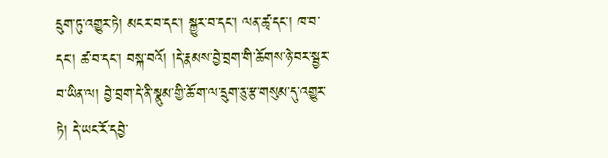དྲུག་ཏུ་འགྱུར་ཏེ། མངར་བ་དང་། སྐྱུར་བ་དང་། ལན་ཚྭ་དང་། ཁ་བ་དང་། ཚ་བ་དང་། བསྐ་བའོ། །དེ་རྣམས་བྱེ་བྲག་གི་ཆོགས་ཉེ་བར་སྦྱར་བ་ཡིན་ལ། བྱེ་བྲག་དེ་ནི་སྣུམ་གྱི་ཆོ་ག་ལ་དྲུག་ཅུ་རྩ་གསུམ་དུ་འགྱུར་ཏེ། དེ་ཡང་རོ་དབྱེ་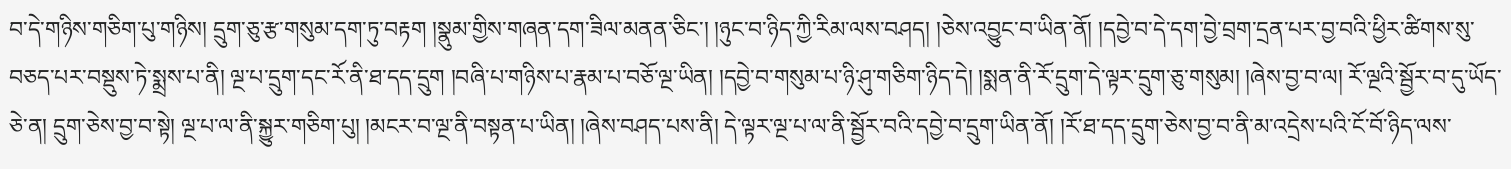བ་དེ་གཉིས་གཅིག་པུ་གཉིས། དྲུག་ཅུ་རྩ་གསུམ་དག་ཏུ་བརྟག །སྣུམ་གྱིས་གཞན་དག་ཟིལ་མནན་ཅིང་། །ཉུང་བ་ཉིད་ཀྱི་རིམ་ལས་བཤད། །ཅེས་འབྱུང་བ་ཡིན་ནོ། །དབྱེ་བ་དེ་དག་བྱེ་བྲག་དྲན་པར་བྱ་བའི་ཕྱིར་ཚིགས་སུ་བཅད་པར་བསྡུས་ཏེ་སྨྲས་པ་ནི། ལྔ་པ་དྲུག་དང་རོ་ནི་ཐ་དད་དྲུག །བཞི་པ་གཉིས་པ་རྣམ་པ་བཅོ་ལྔ་ཡིན། །དབྱེ་བ་གསུམ་པ་ཉི་ཤུ་གཅིག་ཉིད་དེ། །སྨན་ནི་རོ་དྲུག་དེ་ལྟར་དྲུག་ཅུ་གསུམ། །ཞེས་བྱ་བ་ལ། རོ་ལྔའི་སྦྱོར་བ་དུ་ཡོད་ཅེ་ན། དྲུག་ཅེས་བྱ་བ་སྟེ། ལྔ་པ་ལ་ནི་སྐྱུར་གཅིག་པུ། །མངར་བ་ལྔ་ནི་བསྟན་པ་ཡིན། །ཞེས་བཤད་པས་ནི། དེ་ལྟར་ལྔ་པ་ལ་ནི་སྦྱོར་བའི་དབྱེ་བ་དྲུག་ཡིན་ནོ། །རོ་ཐ་དད་དྲུག་ཅེས་བྱ་བ་ནི་མ་འདྲེས་པའི་ངོ་བོ་ཉིད་ལས་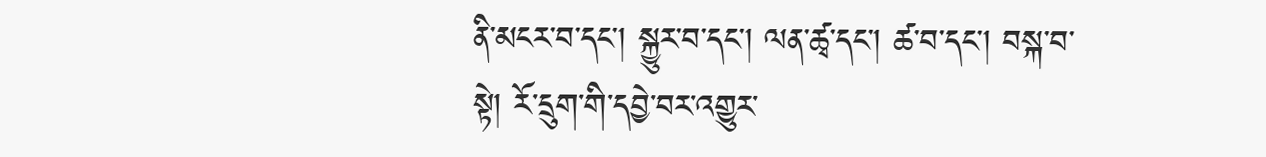ནི་མངར་བ་དང་། སྐྱུར་བ་དང་། ལན་ཚྭ་དང་། ཚ་བ་དང་། བསྐ་བ་སྟེ། རོ་དྲུག་གི་དབྱེ་བར་འགྱུར་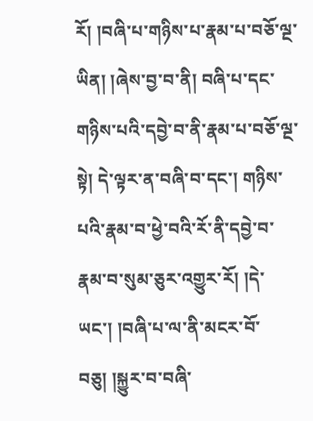རོ། །བཞི་པ་གཉིས་པ་རྣམ་པ་བཅོ་ལྔ་ཡིན། །ཞེས་བྱ་བ་ནི། བཞི་པ་དང་གཉིས་པའི་དབྱེ་བ་ནི་རྣམ་པ་བཅོ་ལྔ་སྟེ། དེ་ལྟར་ན་བཞི་བ་དང་། གཉིས་པའི་རྣམ་བ་ཕྱེ་བའི་རོ་ནི་དབྱེ་བ་རྣམ་བ་སུམ་ཅུར་འགྱུར་རོ། །དེ་ཡང་། །བཞི་པ་ལ་ནི་མངར་བོ་བཅུ། །སྐྱུར་བ་བཞི་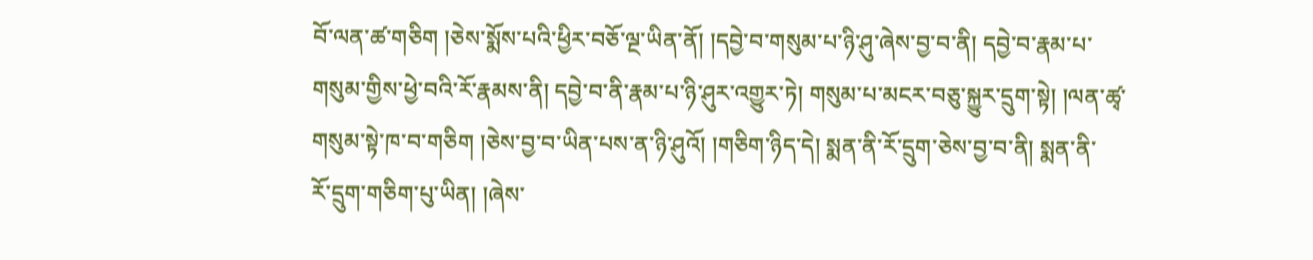བོ་ལན་ཚ་གཅིག །ཅེས་སྨོས་པའི་ཕྱིར་བཅོ་ལྔ་ཡིན་ནོ། །དབྱེ་བ་གསུམ་པ་ཉི་ཤུ་ཞེས་བྱ་བ་ནི། དབྱེ་བ་རྣམ་པ་གསུམ་གྱིས་ཕྱེ་བའི་རོ་རྣམས་ནི། དབྱེ་བ་ནི་རྣམ་པ་ཉི་ཤུར་འགྱུར་ཏེ། གསུམ་པ་མངར་བཅུ་སྐྱུར་དྲུག་སྟེ། །ལན་ཚྭ་གསུམ་སྟེ་ཁ་བ་གཅིག །ཅེས་བྱ་བ་ཡིན་པས་ན་ཉི་ཤུའོ། །གཅིག་ཉིད་དེ། སྨན་ནི་རོ་དྲུག་ཅེས་བྱ་བ་ནི། སྨན་ནི་
རོ་དྲུག་གཅིག་པུ་ཡིན། །ཞེས་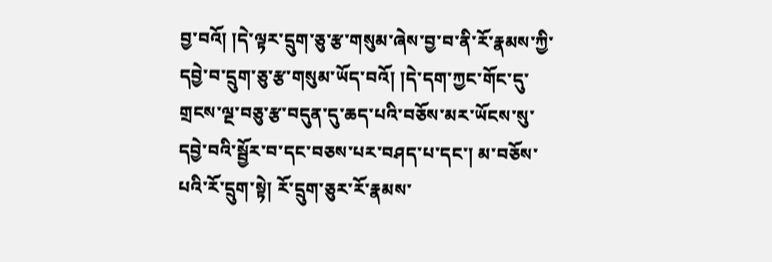བྱ་བའོ། །དེ་ལྟར་དྲུག་ཅུ་རྩ་གསུམ་ཞེས་བྱ་བ་ནི་རོ་རྣམས་ཀྱི་དབྱེ་བ་དྲུག་ཅུ་རྩ་གསུམ་ཡོད་བའོ། །དེ་དག་ཀྱང་གོང་དུ་གྲངས་ལྔ་བཅུ་རྩ་བདུན་དུ་ཆད་པའི་བཅོས་མར་ཡོངས་སུ་དབྱེ་བའི་སྦྱོར་བ་དང་བཅས་པར་བཤད་པ་དང་། མ་བཅོས་པའི་རོ་དྲུག་སྟེ། རོ་དྲུག་ཅུར་རོ་རྣམས་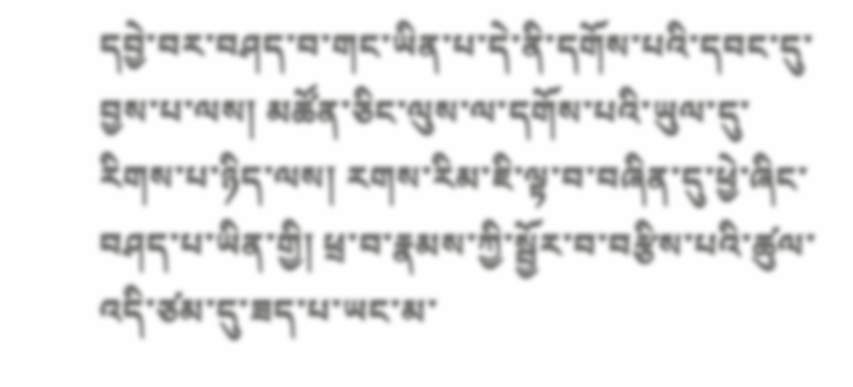དབྱེ་བར་བཤད་བ་གང་ཡིན་པ་དེ་ནི་དགོས་པའི་དབང་དུ་བྱས་པ་ལས། མཚོན་ཅིང་ལུས་ལ་དགོས་པའི་ཡུལ་དུ་རིགས་པ་ཉིད་ལས། རགས་རིམ་ཇི་ལྟ་བ་བཞིན་དུ་ཕྱེ་ཞིང་བཤད་པ་ཡིན་གྱི། ཕྲ་བ་རྣམས་ཀྱི་སྦྱོར་བ་བརྩིས་པའི་ཚུལ་འདི་ཙམ་དུ་ཟད་པ་ཡང་མ་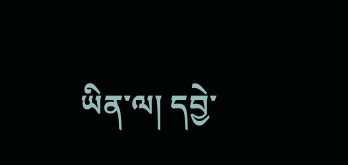ཡིན་ལ། དབྱེ་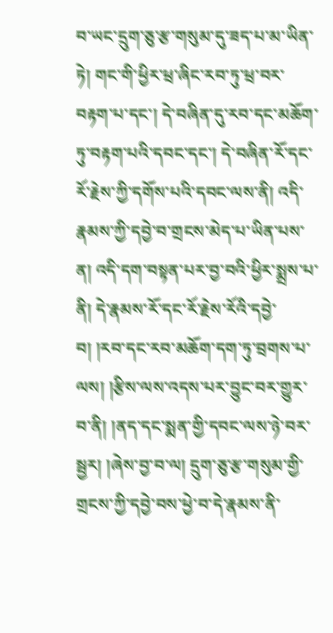བ་ཡང་དྲུག་ཅུ་རྩ་གསུམ་དུ་ཟད་པ་མ་ཡིན་ཏེ། གང་གི་ཕྱིར་ཕྲ་ཞིང་རབ་ཏུ་ཕྲ་བར་བརྟག་པ་དང་། དེ་བཞིན་དུ་རབ་དང་མཆོག་ཏུ་བརྟག་པའི་དབང་དང་། དེ་བཞིན་རོ་དང་རོ་རྗེས་ཀྱི་དགོས་པའི་དབང་ལས་ནི། འདི་རྣམས་ཀྱི་དབྱེ་བ་གྲངས་མེད་པ་ཡིན་པས་ན། འདི་དག་བསྟན་པར་བྱ་བའི་ཕྱིར་སྨྲས་པ་ནི། དེ་རྣམས་རོ་དང་རོ་རྗེས་རོའི་དབྱེ་བ། །རབ་དང་རབ་མཆོག་དག་ཏུ་བྲགས་པ་ལས། །རྩིས་ལས་འདས་པར་བྱུང་བར་གྱུར་བ་ནི། །ནད་དང་སྨན་གྱི་དབང་ལས་ཉེ་བར་སྦྱར། །ཞེས་བྱ་བ་ལ། དྲུག་ཅུ་རྩ་གསུམ་གྱི་གྲངས་ཀྱི་དབྱེ་བས་ཕྱེ་བ་དེ་རྣམས་ནི་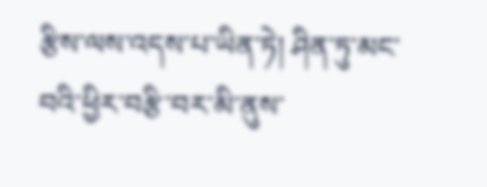རྩིས་ལས་འདས་པ་ཡིན་ཏེ། ཤིན་ཏུ་མང་བའི་ཕྱིར་བརྩི་བར་མི་ནུས་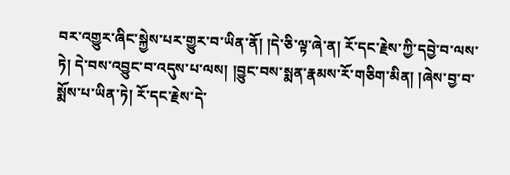བར་འགྱུར་ཞིང་སྐྱེས་པར་གྱུར་བ་ཡིན་ནོ། །དེ་ཅི་ལྟ་ཞེ་ན། རོ་དང་རྗེས་ཀྱི་དབྱེ་བ་ལས་ཏེ། དེ་བས་འབྱུང་བ་འདུས་པ་ལས། །བྱུང་བས་སྨན་རྣམས་རོ་གཅིག་མིན། །ཞེས་བྱ་བ་སྨོས་པ་ཡིན་ཏེ། རོ་དང་རྗེས་དེ་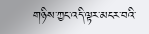གཉིས་ཀྱང་འདི་ལྟར་མངར་བའི་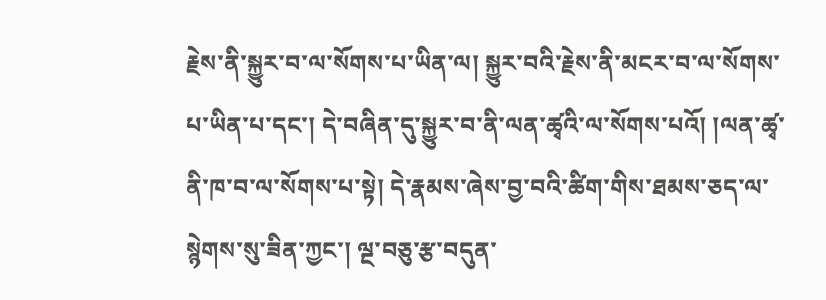རྗེས་ནི་སྐྱུར་བ་ལ་སོགས་པ་ཡིན་ལ། སྐྱུར་བའི་རྗེས་ནི་མངར་བ་ལ་སོགས་པ་ཡིན་པ་དང་། དེ་བཞིན་དུ་སྐྱུར་བ་ནི་ལན་ཚྭའི་ལ་སོགས་པའོ། །ལན་ཚྭ་ནི་ཁ་བ་ལ་སོགས་པ་སྟེ། དེ་རྣམས་ཞེས་བྱ་བའི་ཚིག་གིས་ཐམས་ཅད་ལ་སྙེགས་སུ་ཟིན་ཀྱང་། ལྔ་བཅུ་རྩ་བདུན་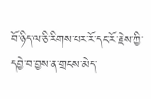བོ་ཉིད་ལ་ཅི་རིགས་པར་རོ་དང་རོ་རྗེས་ཀྱི་དབྱེ་བ་བྱས་ན་གྲངས་མེད་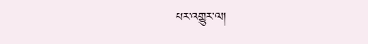པར་འགྱུར་ལ།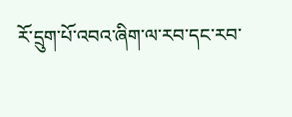རོ་དྲུག་པོ་འབའ་ཞིག་ལ་རབ་དང་རབ་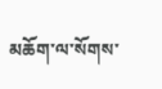མཆོག་ལ་སོགས་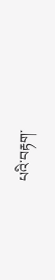པའི་བརྟག་